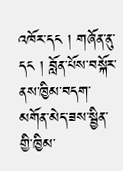འཁོར་དང ། གཞོན་ནུ་དང ། བློན་པོས་བསྐོར་ནས་ཁྱིམ་བདག་མགོན་མེད་ཟས་སྦྱིན་གྱི་ཁྱིམ་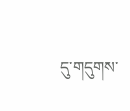དུ་གདུགས་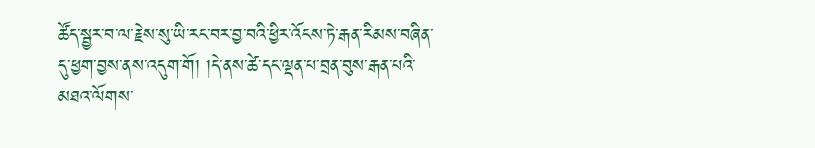ཚོད་སྦྱར་བ་ལ་རྗེས་སུ་ཡི་རང་བར་བྱ་བའི་ཕྱིར་འོངས་ཏེ་རྒན་རིམས་བཞིན་དུ་ཕྱག་བྱས་ནས་འདུག་གོ། །དེ་ནས་ཚེ་དང་ལྡན་པ་བྲན་བུས་རྒན་པའི་མཐའ་ལོགས་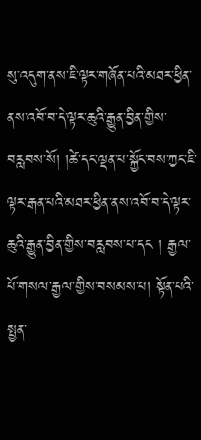སུ་འདུག་ནས་ཇི་ལྟར་གཞོན་པའི་མཐར་ཕྱིན་ནས་འབོ་བ་དེ་ལྟར་ཆུའི་རྒྱུན་བྱིན་གྱིས་བརླབས་སོ། །ཚེ་དང་ལྡན་པ་སྐྱོང་བས་ཀྱང་ཇི་ལྟར་རྒན་པའི་མཐར་ཕྱིན་ནས་འབོ་བ་དེ་ལྟར་ཆུའི་རྒྱུན་བྱིན་གྱིས་བརླབས་པ་དང ། རྒྱལ་པོ་གསལ་རྒྱལ་གྱིས་བསམས་པ། སྟོན་པའི་སྤྱན་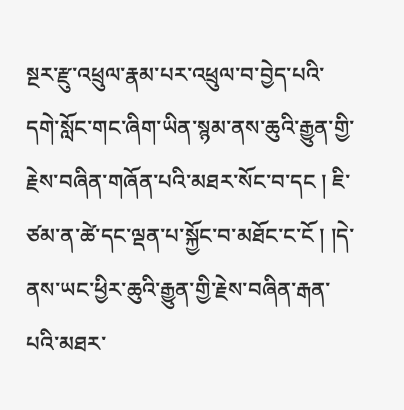སྔར་རྫུ་འཕྲུལ་རྣམ་པར་འཕྲུལ་བ་བྱེད་པའི་དགེ་སློང་གང་ཞིག་ཡིན་སྙམ་ནས་ཆུའི་རྒྱུན་གྱི་རྗེས་བཞིན་གཞོན་པའི་མཐར་སོང་བ་དང ། ཇི་ཙམ་ན་ཚེ་དང་ལྡན་པ་སྐྱོང་བ་མཐོང་ང་ངོ ། །དེ་ནས་ཡང་ཕྱིར་ཆུའི་རྒྱུན་གྱི་རྗེས་བཞིན་རྒན་པའི་མཐར་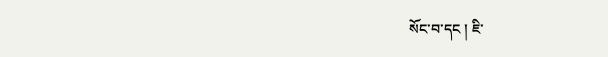སོང་བ་དང ། ཇི་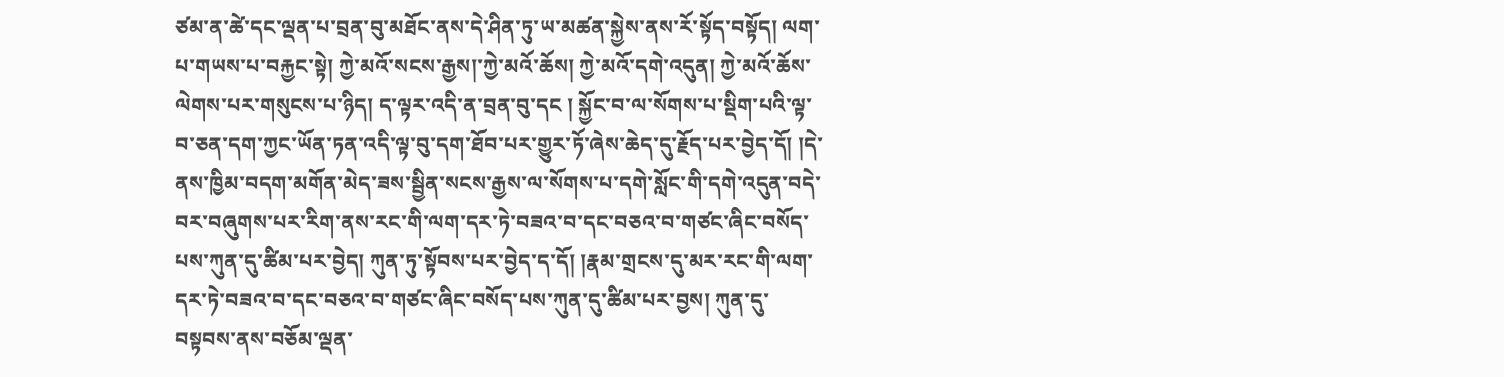ཙམ་ན་ཚེ་དང་ལྡན་པ་བྲན་བུ་མཐོང་ནས་དེ་ཤིན་ཏུ་ཡ་མཚན་སྐྱེས་ནས་རོ་སྟོད་བསྟོད། ལག་པ་གཡས་པ་བརྐྱང་སྟེ། ཀྱེ་མའོ་སངས་རྒྱས།་ཀྱེ་མའོ་ཆོས། ཀྱེ་མའོ་དགེ་འདུན། ཀྱེ་མའོ་ཆོས་ལེགས་པར་གསུངས་པ་ཉིད། ད་ལྟར་འདི་ན་བྲན་བུ་དང ། སྐྱོང་བ་ལ་སོགས་པ་སྡིག་པའི་ལྟ་བ་ཅན་དག་ཀྱང་ཡོན་ཏན་འདི་ལྟ་བུ་དག་ཐོབ་པར་གྱུར་ཏོ་ཞེས་ཆེད་དུ་རྗོད་པར་བྱེད་དོ། །དེ་ནས་ཁྱིམ་བདག་མགོན་མེད་ཟས་སྦྱིན་སངས་རྒྱས་ལ་སོགས་པ་དགེ་སློང་གི་དགེ་འདུན་བདེ་བར་བཞུགས་པར་རིག་ནས་རང་གི་ལག་དར་ཏེ་བཟའ་བ་དང་བཅའ་བ་གཙང་ཞིང་བསོད་པས་ཀུན་དུ་ཚིམ་པར་བྱེད། ཀུན་ཏུ་སྟོབས་པར་བྱེད་ད་དོ། །རྣམ་གྲངས་དུ་མར་རང་གི་ལག་དར་ཏེ་བཟའ་བ་དང་བཅའ་བ་གཙང་ཞིང་བསོད་པས་ཀུན་དུ་ཚིམ་པར་བྱས། ཀུན་དུ་བསྟབས་ནས་བཅོམ་ལྡན་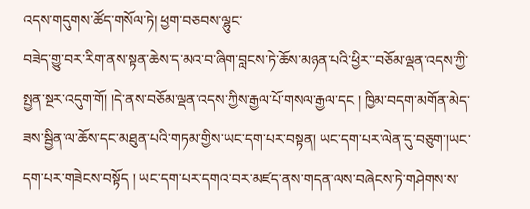འདས་གདུགས་ཚོད་གསོལ་ཏེ། ཕྱག་བཅབས་ལྷུང་
བཟེད་གྱུ་བར་རིག་ནས་སྟན་ཆེས་ད་མའ་བ་ཞིག་བླངས་ཏེ་ཆོས་མཉན་པའི་ཕྱིར་་བཅོམ་ལྡན་འདས་ཀྱི་སྤྱན་སྔར་འདུག་གོ། །དེ་ནས་བཅོམ་ལྡན་འདས་ཀྱིས་རྒྱལ་པོ་གསལ་རྒྱལ་དང ། ཁྱིམ་བདག་མགོན་མེད་ཟས་སྦྱིན་ལ་ཆོས་དང་མཐུན་པའི་གཏམ་གྱིས་ཡང་དག་པར་བསྟན། ཡང་དག་པར་ལེན་དུ་བཅུག་།ཡང་དག་པར་གཟེངས་བསྟོད ། ཡང་དག་པར་དགའ་བར་མཛད་ནས་གདན་ལས་བཞེངས་ཏེ་གཤེགས་ས་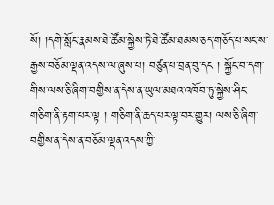སོ། །དགེ་སློང་རྣམས་ཐེ་ཚོམ་སྐྱེས་ཏེ་ཐེ་ཚོམ་ཐམས་ཅད་གཅོད་པ་སང་ས་རྒྱས་བཅོམ་ལྡན་འདས་ལ་ཞུས་པ། བཙུན་པ་བྲན་བུ་དང ། སྐྱོང་བ་དག་གིས་ལས་ཅི་ཞིག་བགྱིས་ན་དེས་ན་ཡུལ་མཐའ་འཁོབ་ཏུ་སྐྱེས་ཤིང་གཅིག་ནི་རྟག་པར་ལྟ ། གཅིག་ནི་ཆད་པར་ལྟ་བར་གྱུར། ལས་ཅི་ཞིག་བགྱིས་ན་དེས་ན་བཅོམ་ལྡན་འདས་ཀྱི་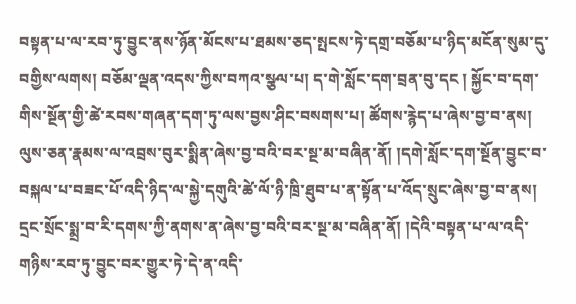བསྟན་པ་ལ་རབ་ཏུ་བྱུང་ནས་ཉོན་མོངས་པ་ཐམས་ཅད་སྤངས་ཏེ་དགྲ་བཅོམ་པ་ཉིད་མངོན་སུམ་དུ་བགྱིས་ལགས། བཅོམ་ལྡན་འདས་ཀྱིས་བཀའ་སྩལ་པ། ད་གེ་སློང་དག་བྲན་བུ་དང ། སྐྱོང་བ་དག་གིས་སྔོན་གྱི་ཚེ་རབས་གཞན་དག་ཏུ་ལས་བྱས་ཤིང་བསགས་པ། ཚོགས་རྙེད་པ་ཞེས་བྱ་བ་ནས། ལུས་ཅན་རྣམས་ལ་འབྲས་བུར་སྨིན་ཞེས་བྱ་བའི་བར་སྔ་མ་བཞིན་ནོ། །དགེ་སློང་དག་སྔོན་བྱུང་བ་བསྐལ་པ་བཟང་པོ་འདི་ཉིད་ལ་སྐྱེ་དགུའི་ཚེ་ལོ་ཉི་ཁྲི་ཐུབ་པ་ན་སྟོན་པ་འོད་སྲུང་ཞེས་བྱ་བ་ནས། དྲང་སྲོང་སྨྲ་བ་རི་དགས་ཀྱི་ནགས་ན་ཞེས་བྱ་བའི་བར་སྔ་མ་བཞིན་ནོ། །དེའི་བསྟན་པ་ལ་འདི་གཉིས་རབ་ཏུ་བྱུང་བར་གྱུར་ཏེ་དེ་ན་འདི་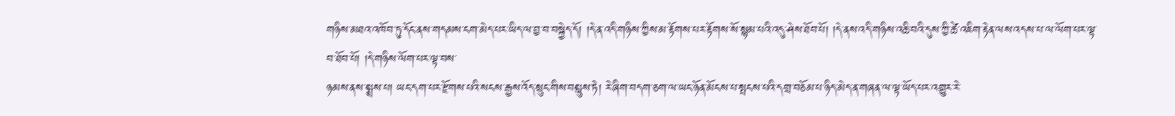གཉིས་མཐའ་འཁོབ་ཏུ་དོང་ནས་གདམས་ངག་མེད་པར་ཡིད་ལ་བྱ་བ་བསྐྱེད་དོ། །དེ་ན་འདི་གཉིས་ཀྱིས་མ་རྟོགས་པར་རྟོགས་སོ་སྙམ་པའི་འདུ་ཤེས་ཐོབ་པོ། །དེ་ནས་འདི་གཉིས་འཆི་བའི་དུས་ཀྱི་ཚེ་འཇིག་རྟེན་ལས་འདས་པ་ལ་ལོག་པར་ལྟ་བ་ཐོབ་པོ། །དེ་གཉིས་ལོག་པར་ལྟ་བས་
ཉམས་ནས་སྨྲས་པ། ཡང་དག་པར་རྫོགས་པའི་སངས་རྒྱས་འོད་སྲུང་གིས་བསླུས་ཏེ། རེ་ཞིག་བདག་ཅག་ལ་ཡང་ཉོན་མོངས་པ་སྤངས་པའི་དགྲ་བཅོམ་པ་ཉིད་མེད་ན་གཞན་ལ་ལྟ་ཡོད་པར་འགྱུར་རེ་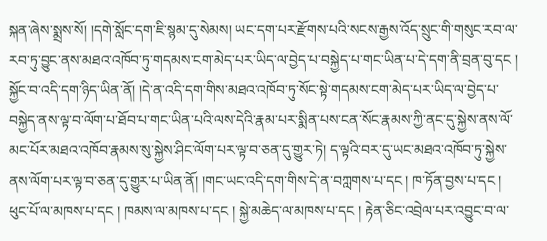སྐན་ཞེས་སྨྲས་སོ། །དགེ་སློང་དག་ཇི་སྙམ་དུ་སེམས། ཡང་དག་པར་རྫོགས་པའི་སངས་རྒྱས་འོད་སྲུང་གི་གསུང་རབ་ལ་རབ་ཏུ་བྱུང་ནས་མཐའ་འཁོབ་ཏུ་གདམས་ངག་མེད་པར་ཡིད་ལ་བྱེད་པ་བསྐྱེད་པ་གང་ཡིན་པ་དེ་དག་ནི་བྲན་བུ་དང ། སྐྱོང་བ་འདི་དག་ཉིད་ཡིན་ནོ། །དེ་ན་འདི་དག་གིས་མཐའ་འཁོབ་ཏུ་སོང་སྟེ་གདམས་ངག་མེད་པར་ཡིད་ལ་བྱེད་པ་བསྐྱེད་ནས་ལྟ་བ་ལོག་པ་ཐོབ་པ་གང་ཡིན་པའི་ལས་དེའི་རྣམ་པར་སྨིན་པས་ངན་སོང་རྣམས་ཀྱི་ནང་དུ་སྐྱེས་ནས་ལོ་མང་པོར་མཐའ་འཁོབ་རྣམས་སུ་སྐྱེས་ཤིང་ལོག་པར་ལྟ་བ་ཅན་དུ་གྱུར་ཏེ། ད་ལྟའི་བར་དུ་ཡང་མཐའ་འཁོབ་ཏུ་སྐྱེས་ནས་ལོག་པར་ལྟ་བ་ཅན་དུ་གྱུར་པ་ཡིན་ནོ། །གང་ཡང་འདི་དག་གིས་དེ་ན་བཀླགས་པ་དང ། ཁ་ཏོན་བྱས་པ་དང ། ཕུང་པོ་ལ་མཁས་པ་དང ། ཁམས་ལ་མཁས་པ་དང ། སྐྱེ་མཆེད་ལ་མཁས་པ་དང ། རྟེན་ཅིང་འབྲེལ་པར་འབྱུང་བ་ལ་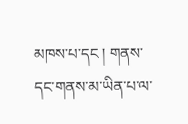མཁས་པ་དང ། གནས་དང་གནས་མ་ཡིན་པ་ལ་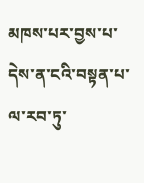མཁས་པར་བྱས་པ་དེས་ན་ངའི་བསྟན་པ་ལ་རབ་ཏུ་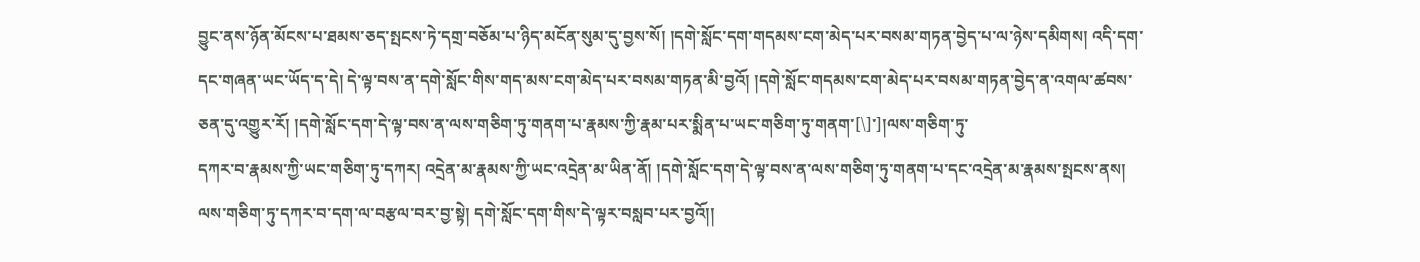བྱུང་ནས་ཉོན་མོངས་པ་ཐམས་ཅད་སྤངས་ཏེ་དགྲ་བཅོམ་པ་ཉིད་མངོན་སུམ་དུ་བྱས་སོ། །དགེ་སློང་དག་གདམས་ངག་མེད་པར་བསམ་གཏན་བྱེད་པ་ལ་ཉེས་དམིགས། འདི་དག་དང་གཞན་ཡང་ཡོད་ད་དེ། དེ་ལྟ་བས་ན་དགེ་སློང་གིས་གད་མས་ངག་མེད་པར་བསམ་གཏན་མི་བྱའོ། །དགེ་སློང་གདམས་ངག་མེད་པར་བསམ་གཏན་བྱེད་ན་འགལ་ཚབས་ཅན་དུ་འགྱུར་རོ། །དགེ་སློང་དག་དེ་ལྟ་བས་ན་ལས་གཅིག་ཏུ་གནག་པ་རྣམས་ཀྱི་རྣམ་པར་སྨིན་པ་ཡང་གཅིག་ཏུ་གནག་[\]་]།ལས་གཅིག་ཏུ་
དཀར་བ་རྣམས་ཀྱི་ཡང་གཅིག་ཏུ་དཀར། འདྲེན་མ་རྣམས་ཀྱི་ཡང་འདྲེན་མ་ཡིན་ནོ། །དགེ་སློང་དག་དེ་ལྟ་བས་ན་ལས་གཅིག་ཏུ་གནག་པ་དང་འདྲེན་མ་རྣམས་སྤངས་ནས། ལས་གཅིག་ཏུ་དཀར་བ་དག་ལ་བརྩལ་བར་བྱ་སྟེ། དགེ་སློང་དག་གིས་དེ་ལྟར་བསླབ་པར་བྱའོ།།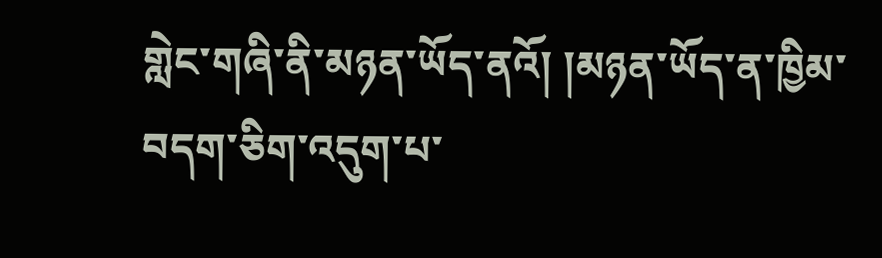གླེང་གཞི་ནི་མཉན་ཡོད་ནའོ། །མཉན་ཡོད་ན་ཁྱིམ་བདག་ཅིག་འདུག་པ་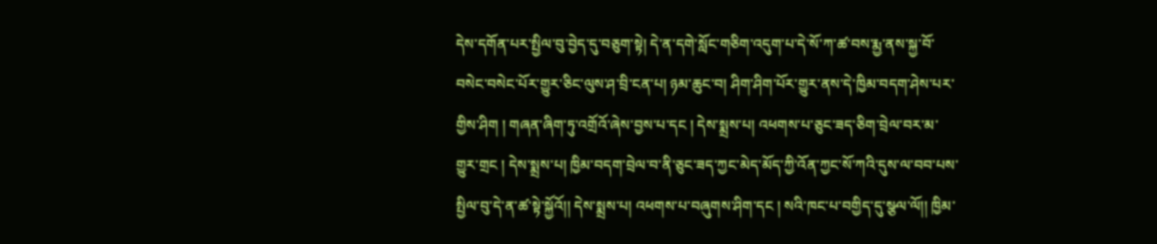དེས་དགོན་པར་སྤྱིལ་བུ་བྱེད་དུ་བཅུག་སྟེ། དེ་ན་དགེ་སློང་གཅིག་འདུག་པ་དེ་སོ་ཀ་ཚ་བས་རྨྱ་ནས་སྐྱ་བོ་བསེང་བསེང་པོར་གྱུར་ཅིང་ལུས་ཤ་བྲི་ངན་པ། ཉམ་ཆུང་བ། ཤིག་ཤིག་པོར་གྱུར་ནས་དེ་ཁྱིམ་བདག་ཤེས་པར་གྱིས་ཤིག ། གཞན་ཞིག་ཏུ་འགྲོའོ་ཞེས་བྱས་པ་དང ། དེས་སྨྲས་པ། འཕགས་པ་ཅུང་ཟད་ཅིག་བྲེལ་བར་མ་གྱུར་གྲང ། དེས་སྨྲས་པ། ཁྱིམ་བདག་བྲེལ་བ་ནི་ཅུང་ཟད་ཀྱང་མེད་མོད་ཀྱི་འོན་ཀྱང་སོ་ཀའི་དུས་ལ་བབ་པས་སྤྱིལ་བུ་དེ་ན་ཚ་སྟེ་སྐྱོའོ།། དེས་སྨྲས་པ། འཕགས་པ་བཞུགས་ཤིག་དང ། སའི་ཁང་པ་བགྱིད་དུ་སྩལ་ལོ།། ཁྱིམ་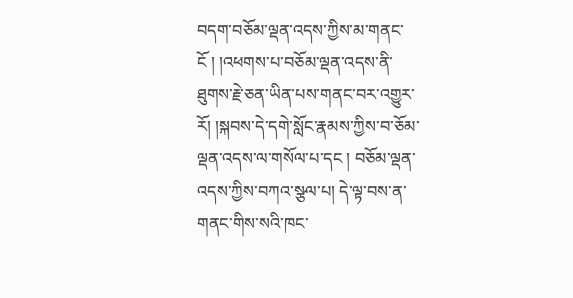བདག་བཅོམ་ལྡན་འདས་ཀྱིས་མ་གནང་ངོ ། །འཕགས་པ་བཅོམ་ལྡན་འདས་ནི་ཐུགས་རྗེ་ཅན་ཡིན་པས་གནང་བར་འགྱུར་རོ། །སྐབས་དེ་དགེ་སློང་རྣམས་ཀྱིས་བ་ཅོམ་ལྡན་འདས་ལ་གསོལ་པ་དང ། བཅོམ་ལྡན་འདས་ཀྱིས་བཀའ་སྩལ་པ། དེ་ལྟ་བས་ན་གནང་གིས་སའི་ཁང་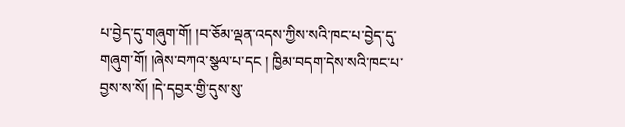པ་བྱེད་དུ་གཞུག་གོ། །བ་ཅོམ་ལྡན་འདས་ཀྱིས་སའི་ཁང་པ་བྱེད་དུ་གཞུག་གོ། །ཞེས་བཀའ་སྩལ་པ་དང ། ཁྱིམ་བདག་དེས་སའི་ཁང་པ་བྱས་ས་སོ། །དེ་དབྱར་གྱི་དུས་སུ་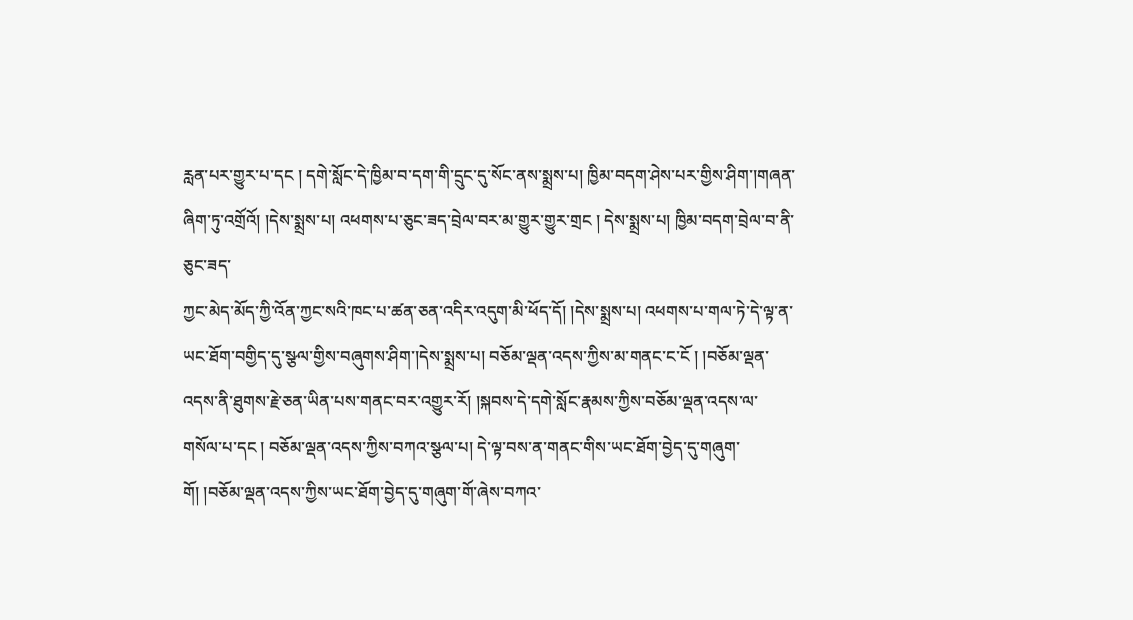རླན་པར་གྱུར་པ་དང ། དགེ་སློང་དེ་ཁྱིམ་བ་དག་གི་དྲུང་དུ་སོང་ནས་སྨྲས་པ། ཁྱིམ་བདག་ཤེས་པར་གྱིས་ཤིག་།གཞན་ཞིག་ཏུ་འགྲོའོ། །དེས་སྨྲས་པ། འཕགས་པ་ཅུང་ཟད་བྲེལ་བར་མ་གྱུར་གྱུར་གྲང ། དེས་སྨྲས་པ། ཁྱིམ་བདག་བྲེལ་བ་ནི་ཅུང་ཟད་
ཀྱང་མེད་མོད་ཀྱི་འོན་ཀྱང་སའི་ཁང་པ་ཚན་ཅན་འདིར་འདུག་མི་ཕོད་དོ། །དེས་སྨྲས་པ། འཕགས་པ་གལ་ཏེ་དེ་ལྟ་ན་ཡང་ཐོག་བགྱིད་དུ་སྩལ་གྱིས་བཞུགས་ཤིག་།དེས་སྨྲས་པ། བཅོམ་ལྡན་འདས་ཀྱིས་མ་གནང་ང་ངོ ། །བཅོམ་ལྡན་འདས་ནི་ཐུགས་རྗེ་ཅན་ཡིན་པས་གནང་བར་འགྱུར་རོ། །སྐབས་དེ་དགེ་སློང་རྣམས་ཀྱིས་བཅོམ་ལྡན་འདས་ལ་གསོལ་པ་དང ། བཅོམ་ལྡན་འདས་ཀྱིས་བཀའ་སྩལ་པ། དེ་ལྟ་བས་ན་གནང་གིས་ཡང་ཐོག་བྱེད་དུ་གཞུག་གོ། །བཅོམ་ལྡན་འདས་ཀྱིས་ཡང་ཐོག་བྱེད་དུ་གཞུག་གོ་ཞེས་བཀའ་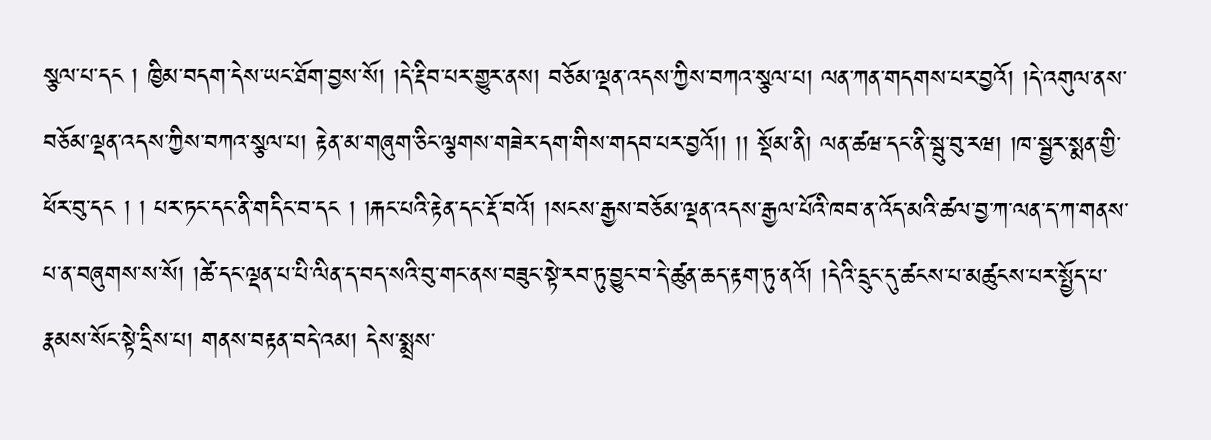སྩལ་པ་དང ། ཁྱིམ་བདག་དེས་ཡང་ཐོག་བྱས་སོ། །དེ་རྡིབ་པར་གྱུར་ནས། བཅོམ་ལྡན་འདས་ཀྱིས་བཀའ་སྩལ་པ། ལན་ཀན་གདགས་པར་བྱའོ། །དེ་འགུལ་ནས་བཅོམ་ལྡན་འདས་ཀྱིས་བཀའ་སྩལ་པ། རྟེན་མ་གཞུག་ཅིང་ལྕགས་གཟེར་དག་གིས་གདབ་པར་བྱའོ།། །། སྡོམ་ནི། ལན་ཚཝ་དང་ནི་སྦུ་བུ་རཝ། །ཁ་སྦྱར་སྨན་གྱི་ཕོར་བུ་དང ། ། པར་ཏང་དང་ནི་གདིང་བ་དང ། །རྐང་པའི་རྟེན་དང་རྡོ་བའོ། །སངས་རྒྱས་བཅོམ་ལྡན་འདས་རྒྱལ་པོའི་ཁབ་ན་འོད་མའི་ཚལ་བྱ་ཀ་ལན་ད་ཀ་གནས་པ་ན་བཞུགས་ས་སོ། །ཚེ་དང་ལྡན་པ་པི་ལིན་ད་བད་སའི་བུ་གང་ནས་བཟུང་སྟེ་རབ་ཏུ་བྱུང་བ་དེ་ཚུན་ཆད་རྟག་ཏུ་ནའོ། །དེའི་དྲུང་དུ་ཚངས་པ་མཚུངས་པར་སྤྱོད་པ་རྣམས་སོང་སྟེ་དྲིས་པ། གནས་བརྟན་བདེ་འམ། དེས་སྨྲས་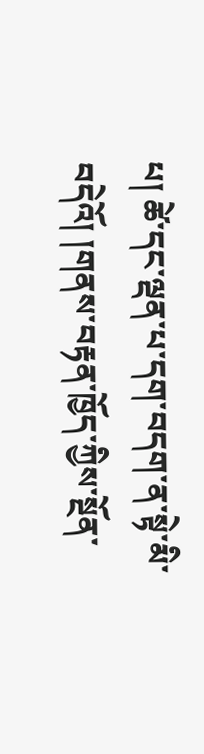པ། ཚེ་དང་ལྡན་པ་དག་བདག་ན་སྟེ་མི་བདེའོ། །གནས་བརྟན་ཁྱོད་ཀྱིས་སྔོན་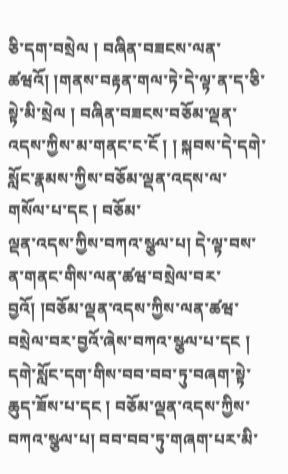ཅི་དག་བསྲེལ ། བཞིན་བཟངས་ལན་ཚཝའོ། །གནས་བརྟན་གལ་ཏེ་དེ་ལྟ་ན་ད་ཅི་སྟེ་མི་སྲེལ ། བཞིན་བཟངས་བཅོམ་ལྡན་འདས་ཀྱིས་མ་གནང་ང་ངོ ། ། སྐབས་དེ་དགེ་སློང་རྣམས་ཀྱིས་བཅོམ་ལྡན་འདས་ལ་གསོལ་པ་དང ། བཅོམ་
ལྡན་འདས་ཀྱིས་བཀའ་སྩལ་པ། དེ་ལྟ་བས་ན་གནང་གིས་ལན་ཚཝ་བསྲེལ་བར་བྱའོ། །བཅོམ་ལྡན་འདས་ཀྱིས་ལན་ཚཝ་བསྲེལ་བར་བྱའོ་ཞེས་བཀའ་སྩལ་པ་དང ། དགེ་སློང་དག་གིས་བབ་བབ་ཏུ་བཞག་སྟེ་ཆུད་ཟོས་པ་དང ། བཅོམ་ལྡན་འདས་ཀྱིས་བཀའ་སྩལ་པ། བབ་བབ་ཏུ་གཞག་པར་མི་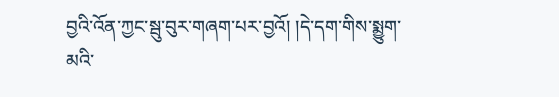བྱའི་འོན་ཀྱང་སྦུ་བུར་གཞག་པར་བྱའོ། །དེ་དག་གིས་སྨྱུག་མའི་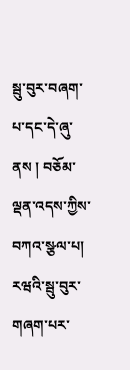སྦུ་བུར་བཞག་པ་དང་དེ་ཞུ་ནས ། བཅོམ་ལྡན་འདས་ཀྱིས་བཀའ་སྩལ་པ། རཝའི་སྦུ་བུར་གཞག་པར་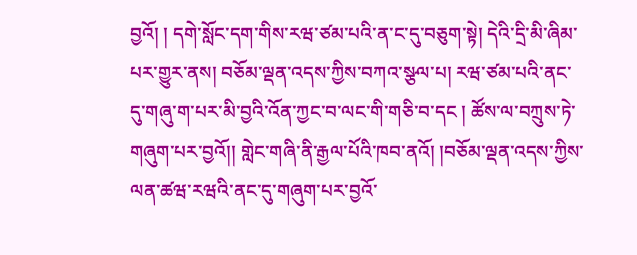བྱའོ། ། དགེ་སློང་དག་གིས་རཝ་ཙམ་པའི་ན་ང་དུ་བཅུག་སྟེ། དེའི་དྲི་མི་ཞིམ་པར་གྱུར་ནས། བཅོམ་ལྡན་འདས་ཀྱིས་བཀའ་སྩལ་པ། རཝ་ཙམ་པའི་ནང་དུ་གཞུ་ག་པར་མི་བྱའི་འོན་ཀྱང་བ་ལང་གི་གཅི་བ་དང ། ཚོས་ལ་བཀྲུས་ཏེ་གཞུག་པར་བྱའོ།། གླེང་གཞི་ནི་རྒྱལ་པོའི་ཁབ་ནའོ། །བཅོམ་ལྡན་འདས་ཀྱིས་ལན་ཚཝ་རཝའི་ནང་དུ་གཞུག་པར་བྱའོ་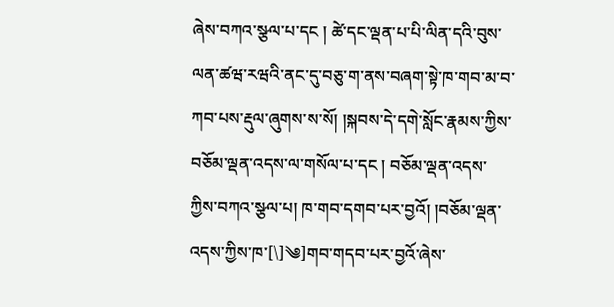ཞེས་བཀའ་སྩལ་པ་དང ། ཚེ་དང་ལྡན་པ་པི་ལིན་དའི་བུས་ལན་ཚཝ་རཝའི་ནང་དུ་བཅུ་ག་ནས་བཞག་སྟེ་ཁ་གབ་མ་བ་ཀབ་པས་རྡུལ་ཞུགས་ས་སོ། །སྐབས་དེ་དགེ་སློང་རྣམས་ཀྱིས་བཅོམ་ལྡན་འདས་ལ་གསོལ་པ་དང ། བཅོམ་ལྡན་འདས་ཀྱིས་བཀའ་སྩལ་པ། ཁ་གབ་དགབ་པར་བྱའོ། །བཅོམ་ལྡན་འདས་ཀྱིས་ཁ་[\]༄]གབ་གདབ་པར་བྱའོ་ཞེས་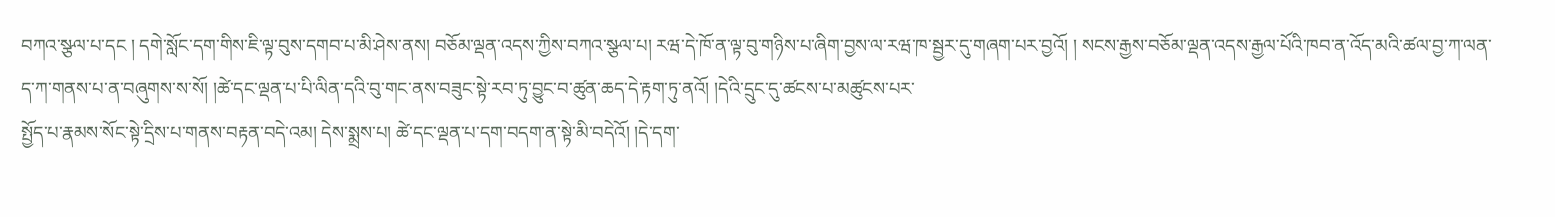བཀའ་སྩལ་པ་དང ། དགེ་སློང་དག་གིས་ཇི་ལྟ་བུས་དགབ་པ་མི་ཤེས་ནས། བཅོམ་ལྡན་འདས་ཀྱིས་བཀའ་སྩལ་པ། རཝ་དེ་ཁོ་ན་ལྟ་བུ་གཉིས་པ་ཞིག་བྱས་ལ་རཝ་ཁ་སྦྱར་དུ་གཞག་པར་བྱའོ། ། སངས་རྒྱས་བཅོམ་ལྡན་འདས་རྒྱལ་པོའི་ཁབ་ན་འོད་མའི་ཚལ་བྱ་ཀ་ལན་ད་ཀ་གནས་པ་ན་བཞུགས་ས་སོ། །ཚེ་དང་ལྡན་པ་པི་ལིན་དའི་བུ་གང་ནས་བཟུང་སྟེ་རབ་ཏུ་བྱུང་བ་ཚུན་ཆད་དེ་རྟག་ཏུ་ནའོ། །དེའི་དྲུང་དུ་ཚངས་པ་མཚུངས་པར་
སྤྱོད་པ་རྣམས་སོང་སྟེ་དྲིས་པ་གནས་བརྟན་བདེ་འམ། དེས་སྨྲས་པ། ཚེ་དང་ལྡན་པ་དག་བདག་ན་སྟེ་མི་བདེའོ། །དེ་དག་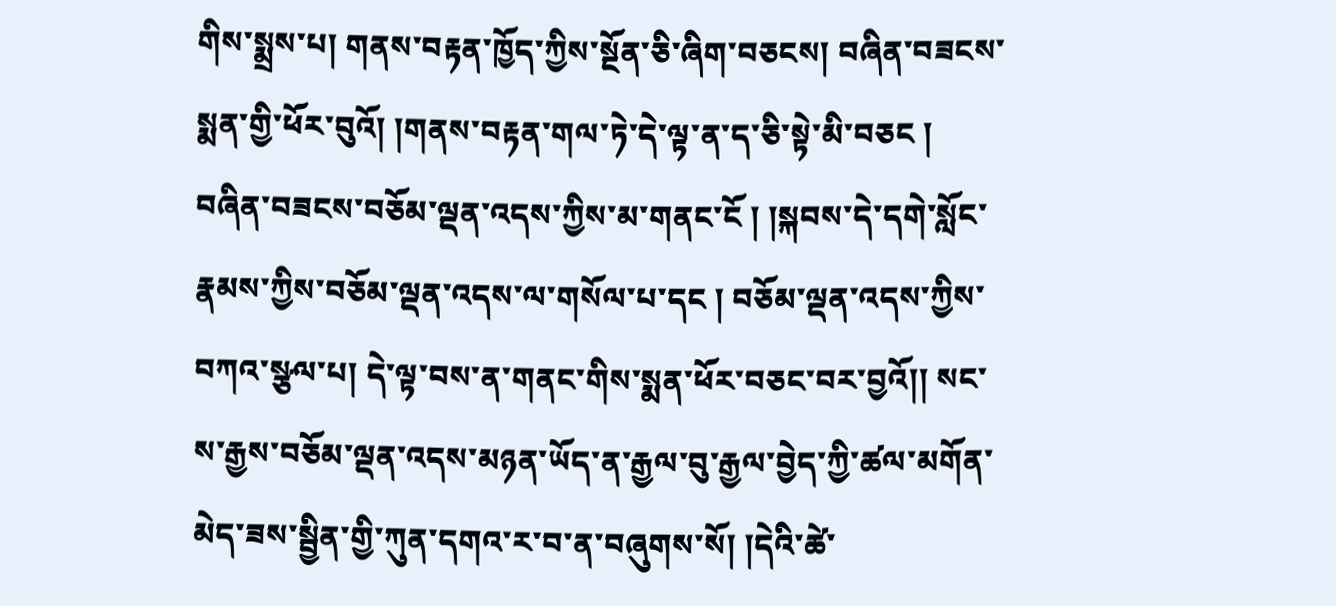གིས་སྨྲས་པ། གནས་བརྟན་ཁྱོད་ཀྱིས་སྔོན་ཅི་ཞིག་བཅངས། བཞིན་བཟངས་སྨན་གྱི་ཕོར་བུའོ། །གནས་བརྟན་གལ་ཏེ་དེ་ལྟ་ན་ད་ཅི་སྟེ་མི་བཅང ། བཞིན་བཟངས་བཅོམ་ལྡན་འདས་ཀྱིས་མ་གནང་ངོ ། །སྐབས་དེ་དགེ་སློང་རྣམས་ཀྱིས་བཅོམ་ལྡན་འདས་ལ་གསོལ་པ་དང ། བཅོམ་ལྡན་འདས་ཀྱིས་བཀའ་སྩལ་པ། དེ་ལྟ་བས་ན་གནང་གིས་སྨན་ཕོར་བཅང་བར་བྱའོ།། སང་ས་རྒྱས་བཅོམ་ལྡན་འདས་མཉན་ཡོད་ན་རྒྱལ་བུ་རྒྱལ་བྱེད་ཀྱི་ཚལ་མགོན་མེད་ཟས་སྦྱིན་གྱི་ཀུན་དགའ་ར་བ་ན་བཞུགས་སོ། །དེའི་ཚེ་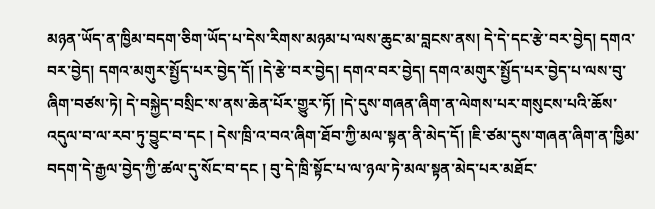མཉན་ཡོད་ན་ཁྱིམ་བདག་ཅིག་ཡོད་པ་དེས་རིགས་མཉམ་པ་ལས་ཆུང་མ་བླངས་ནས། དེ་དེ་དང་རྩེ་བར་བྱེད། དགའ་བར་བྱེད། དགའ་མགུར་སྤྱོད་པར་བྱེད་དོ། །དེ་རྩེ་བར་བྱེད། དགའ་བར་བྱེད། དགའ་མགུར་སྤྱོད་པར་བྱེད་པ་ལས་བུ་ཞིག་བཙས་ཏེ། དེ་བསྐྱེད་བསྲིང་ས་ནས་ཆེན་པོར་གྱུར་ཏོ། །དེ་དུས་གཞན་ཞིག་ན་ལེགས་པར་གསུངས་པའི་ཆོས་འདུལ་བ་ལ་རབ་ཏུ་བྱུང་བ་དང ། དེས་ཁྲི་འ་བའ་ཞིག་ཐོབ་ཀྱི་མལ་སྟན་ནི་མེད་དོ། །ཇི་ཙམ་དུས་གཞན་ཞིག་ན་ཁྱིམ་བདག་དེ་རྒྱལ་བྱེད་ཀྱི་ཚལ་དུ་སོང་བ་དང ། བུ་དེ་ཁྲི་སྟོང་པ་ལ་ཉལ་ཏེ་མལ་སྟན་མེད་པར་མཐོང་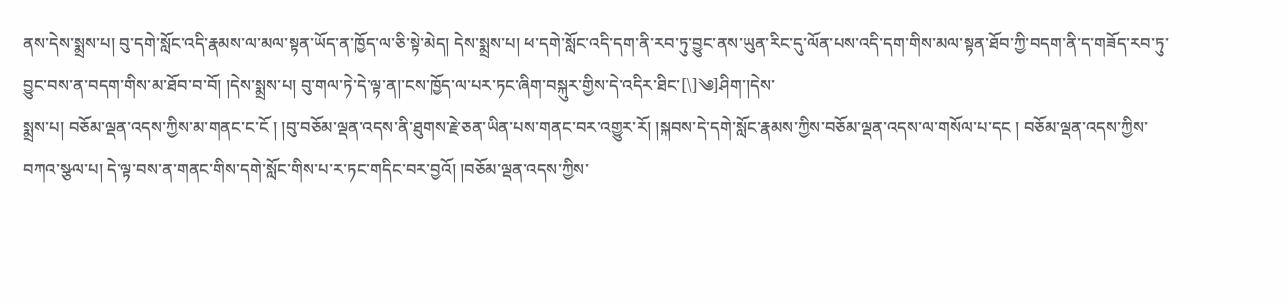ནས་དེས་སྨྲས་པ། བུ་དགེ་སློང་འདི་རྣམས་ལ་མལ་སྟན་ཡོད་ན་ཁྱོད་ལ་ཅི་སྟེ་མེད། དེས་སྨྲས་པ། ཕ་དགེ་སློང་འདི་དག་ནི་རབ་ཏུ་བྱུང་ནས་ཡུན་རིང་དུ་ལོན་པས་འདི་དག་གིས་མལ་སྟན་ཐོབ་ཀྱི་བདག་ནི་ད་གཟོད་རབ་ཏུ་བྱུང་བས་ན་བདག་གིས་མ་ཐོབ་བ་བོ། །དེས་སྨྲས་པ། བུ་གལ་ཏེ་དེ་ལྟ་ན།་ངས་ཁྱོད་ལ་པར་ཏང་ཞིག་བསྐུར་གྱིས་དེ་འདིར་ཐིང་[\]༄]ཤིག་།དེས་
སྨྲས་པ། བཅོམ་ལྡན་འདས་ཀྱིས་མ་གནང་ང་ངོ ། །བུ་བཅོམ་ལྡན་འདས་ནི་ཐུགས་རྗེ་ཅན་ཡིན་པས་གནང་བར་འགྱུར་རོ། །སྐབས་དེ་དགེ་སློང་རྣམས་ཀྱིས་བཅོམ་ལྡན་འདས་ལ་གསོལ་པ་དང ། བཅོམ་ལྡན་འདས་ཀྱིས་བཀའ་སྩལ་པ། དེ་ལྟ་བས་ན་གནང་གིས་དགེ་སློང་གིས་པ་ར་ཏང་གདིང་བར་བྱའོ། །བཅོམ་ལྡན་འདས་ཀྱིས་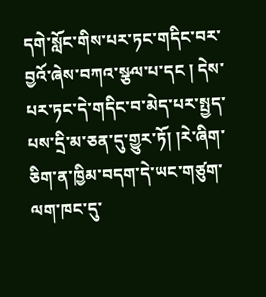དགེ་སློང་གིས་པར་ཏང་གདིང་བར་བྱའོ་ཞེས་བཀའ་སྩལ་པ་དང ། དེས་པར་ཏང་དེ་གདིང་བ་མེད་པར་སྤྱད་པས་དྲི་མ་ཅན་དུ་གྱུར་ཏོ། །རེ་ཞིག་ཅིག་ན་ཁྱིམ་བདག་དེ་ཡང་གཙུག་ལག་ཁང་དུ་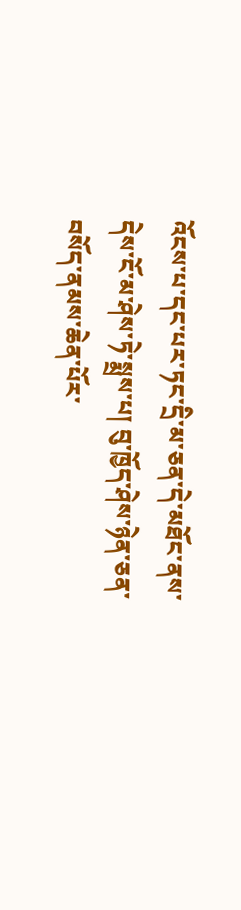འོངས་པ་དང་པར་ཏང་དྲི་མ་ཅན་དེ་མཐོང་ནས་དེས་ངོ་མ་ཤེས་ཏེ་སྨྲས་པ། བུ་ཁྱོད་ཤེས་ཉེན་ཅན་བསོད་ནམས་ཆེན་པོར་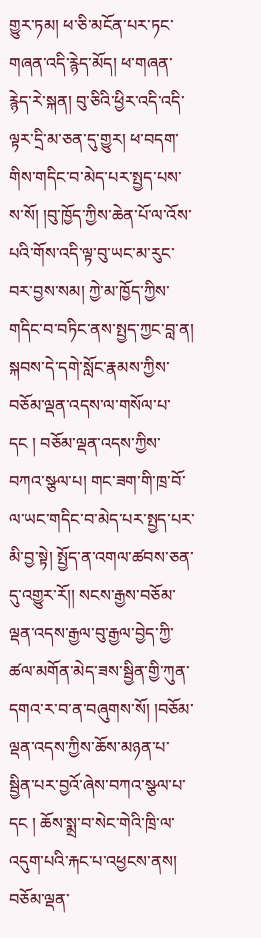གྱུར་ཏམ། ཕ་ཅི་མངོན་པར་ཏང་གཞན་འདི་རྙེད་མོད། ཕ་གཞན་རྙེད་རེ་སྐན། བུ་ཅིའི་ཕྱིར་འདི་འདི་ལྟར་དྲི་མ་ཅན་དུ་གྱུར། ཕ་བདག་གིས་གདིང་བ་མེད་པར་སྤྱད་པས་ས་སོ། །བུ་ཁྱོད་ཀྱིས་ཆེན་པོ་ལ་འོས་པའི་གོས་འདི་ལྟ་བུ་ཡང་མ་རུང་བར་བྱས་སམ། ཀྱེ་མ་ཁྱོད་ཀྱིས་གདིང་བ་བཏིང་ནས་སྤྱད་ཀྱང་བླ་ན། སྐབས་དེ་དགེ་སློང་རྣམས་ཀྱིས་བཅོམ་ལྡན་འདས་ལ་གསོལ་པ་དང ། བཅོམ་ལྡན་འདས་ཀྱིས་བཀའ་སྩལ་པ། གང་ཟག་གི་ཁྲ་བོ་ལ་ཡང་གདིང་བ་མེད་པར་སྤྱད་པར་མི་བྱ་སྟེ། སྤྱོད་ན་འགལ་ཚབས་ཅན་དུ་འགྱུར་རོ།། སངས་རྒྱས་བཅོམ་ལྡན་འདས་རྒྱལ་བུ་རྒྱལ་བྱེད་ཀྱི་ཚལ་མགོན་མེད་ཟས་སྦྱིན་གྱི་ཀུན་དགའ་ར་བ་ན་བཞུགས་སོ། །བཅོམ་ལྡན་འདས་ཀྱིས་ཆོས་མཉན་པ་སྦྱིན་པར་བྱའོ་ཞེས་བཀའ་སྩལ་པ་དང ། ཆོས་སྨྲ་བ་སེང་གེའི་ཁྲི་ལ་འདུག་པའི་རྐང་པ་འཕྱངས་ནས། བཅོམ་ལྡན་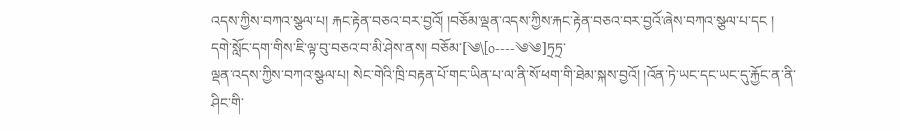འདས་ཀྱིས་བཀའ་སྩལ་པ། རྐང་རྟེན་བཅའ་བར་བྱའོ། །བཅོམ་ལྡན་འདས་ཀྱིས་རྐང་རྟེན་བཅའ་བར་བྱའོ་ཞེས་བཀའ་སྩལ་པ་དང ། དགེ་སློང་དག་གིས་ཇི་ལྟ་བུ་བཅའ་བ་མི་ཤེས་ནས། བཅོམ་[༄\[о----༄༄]ཏྲཏྲ་
ལྡན་འདས་ཀྱིས་བཀའ་སྩལ་པ། སེང་གེའི་ཁྲི་བརྟན་པོ་གང་ཡིན་པ་ལ་ནི་སོ་ཕག་གི་ཐེམ་སྐས་བྱའོ། །འོན་ཏེ་ཡང་དང་ཡང་དུ་རྐྱོང་ན་ནི་ཤིང་གི་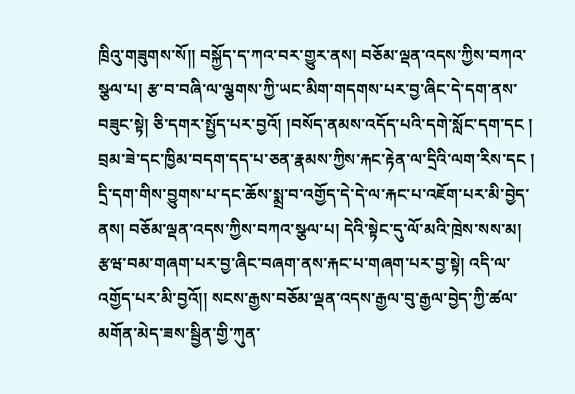ཁྲིའུ་གཟུགས་སོ།། བསྐྱོད་ད་ཀའ་བར་གྱུར་ནས། བཅོམ་ལྡན་འདས་ཀྱིས་བཀའ་སྩལ་པ། རྩ་བ་བཞི་ལ་ལྕགས་ཀྱི་ཡང་མིག་གདགས་པར་བྱ་ཞིང་དེ་དག་ནས་བཟུང་སྟེ། ཅི་དགར་སྤྱོད་པར་བྱའོ། །བསོད་ནམས་འདོད་པའི་དགེ་སློང་དག་དང ། བྲམ་ཟེ་དང་ཁྱིམ་བདག་དད་པ་ཅན་རྣམས་ཀྱིས་རྐང་རྟེན་ལ་དྲིའི་ལག་རིས་དང ། དྲི་དག་གིས་བྱུགས་པ་དང་ཆོས་སྨྲ་བ་འགྱོད་དེ་དེ་ལ་རྐང་པ་འཇོག་པར་མི་བྱེད་ནས། བཅོམ་ལྡན་འདས་ཀྱིས་བཀའ་སྩལ་པ། དེའི་སྟེང་དུ་ལོ་མའི་ཁྲེས་སས་མ། རྩཝ་བམ་གཞག་པར་བྱ་ཞིང་བཞག་ནས་རྐང་པ་གཞག་པར་བྱ་སྟེ། འདི་ལ་འགྱོད་པར་མི་བྱའོ།། སངས་རྒྱས་བཅོམ་ལྡན་འདས་རྒྱལ་བུ་རྒྱལ་བྱེད་ཀྱི་ཚལ་མགོན་མེད་ཟས་སྦྱིན་གྱི་ཀུན་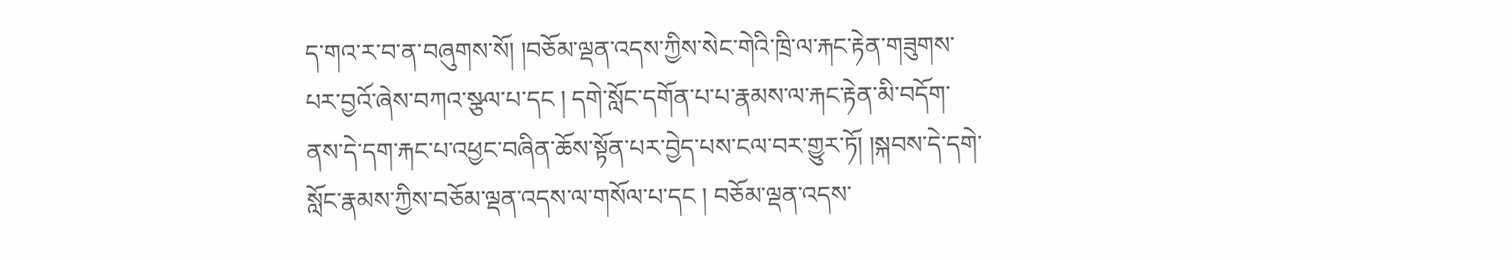ད་གའ་ར་བ་ན་བཞུགས་སོ། །བཅོམ་ལྡན་འདས་ཀྱིས་སེང་གེའི་ཁྲི་ལ་རྐང་རྟེན་གཟུགས་པར་བྱའོ་ཞེས་བཀའ་སྩལ་པ་དང ། དགེ་སློང་དགོན་པ་པ་རྣམས་ལ་རྐང་རྟེན་མི་བདོག་ནས་དེ་དག་རྐང་པ་འཕྱང་བཞིན་ཆོས་སྟོན་པར་བྱེད་པས་ངལ་བར་གྱུར་ཏོ། །སྐབས་དེ་དགེ་སློང་རྣམས་ཀྱིས་བཅོམ་ལྡན་འདས་ལ་གསོལ་པ་དང ། བཅོམ་ལྡན་འདས་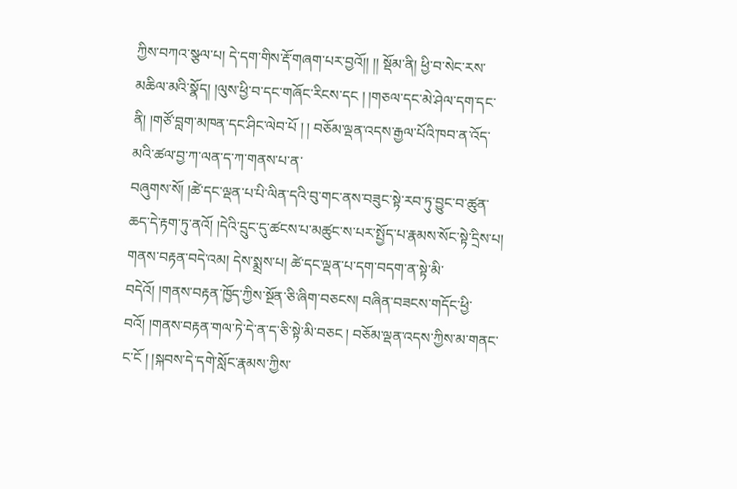ཀྱིས་བཀའ་སྩལ་པ། དེ་དག་གིས་རྡོ་གཞག་པར་བྱའོ།། །། སྡོམ་ནི། ཕྱི་བ་སེང་རས་མཆིལ་མའི་སྣོད། །ལུས་ཕྱི་བ་དང་གཞོང་རིངས་དང ། །གཅལ་དང་མེ་ཤེལ་དག་དང་ནི། །གཙོ་བླག་མཁན་དང་ཤིང་ལེབ་པོ ། ། བཅོམ་ལྡན་འདས་རྒྱལ་པོའི་ཁབ་ན་འོད་མའི་ཚལ་བྱ་ཀ་ལན་ད་ཀ་གནས་པ་ན་
བཞུགས་སོ། །ཚེ་དང་ལྡན་པ་པི་ལིན་དའི་བུ་གང་ནས་བཟུང་སྟེ་རབ་ཏུ་བྱུང་བ་ཚུན་ཆད་དེ་རྟག་ཏུ་ནའོ། །དེའི་དྲུང་དུ་ཚངས་པ་མཚུང་ས་པར་སྤྱོད་པ་རྣམས་སོང་སྟེ་དྲིས་པ། གནས་བརྟན་བདེ་འམ། དེས་སྨྲས་པ། ཚེ་དང་ལྡན་པ་དག་བདག་ན་སྟེ་མི་བདེའོ། །གནས་བརྟན་ཁྱོད་ཀྱིས་སྔོན་ཅི་ཞིག་བཅངས། བཞིན་བཟངས་གདོང་ཕྱི་བའོ། །གནས་བརྟན་གལ་ཏེ་དེ་ན་ད་ཅི་སྟེ་མི་བཅང ། བཅོམ་ལྡན་འདས་ཀྱིས་མ་གནང་ང་ངོ ། །སྐབས་དེ་དགེ་སློང་རྣམས་ཀྱིས་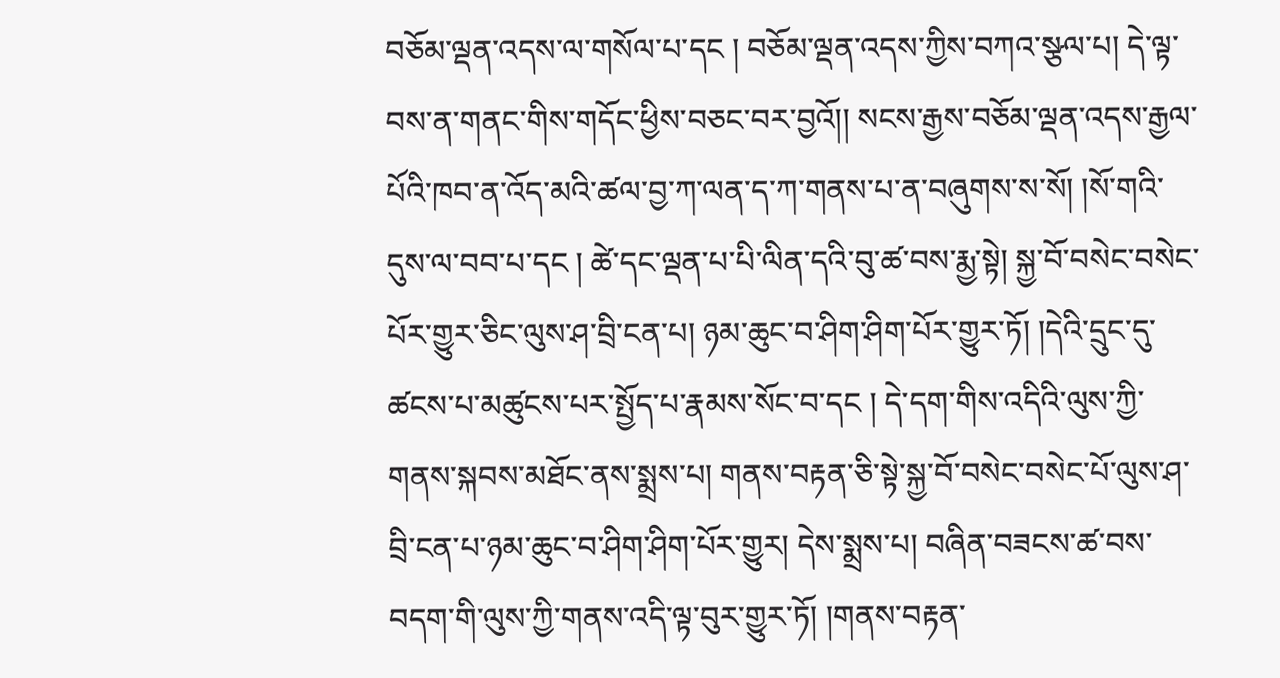བཅོམ་ལྡན་འདས་ལ་གསོལ་པ་དང ། བཅོམ་ལྡན་འདས་ཀྱིས་བཀའ་སྩལ་པ། དེ་ལྟ་བས་ན་གནང་གིས་གདོང་ཕྱིས་བཅང་བར་བྱའོ།། སངས་རྒྱས་བཅོམ་ལྡན་འདས་རྒྱལ་པོའི་ཁབ་ན་འོད་མའི་ཚལ་བྱ་ཀ་ལན་ད་ཀ་གནས་པ་ན་བཞུགས་ས་སོ། །སོ་གའི་དུས་ལ་བབ་པ་དང ། ཚེ་དང་ལྡན་པ་པི་ལིན་དའི་བུ་ཚ་བས་རྨྱ་སྟེ། སྐྱ་བོ་བསེང་བསེང་པོར་གྱུར་ཅིང་ལུས་ཤ་བྲི་ངན་པ། ཉམ་ཆུང་བ་ཤིག་ཤིག་པོར་གྱུར་ཏོ། །དེའི་དྲུང་དུ་ཚངས་པ་མཚུངས་པར་སྤྱོད་པ་རྣམས་སོང་བ་དང ། དེ་དག་གིས་འདིའི་ལུས་ཀྱི་གནས་སྐབས་མཐོང་ནས་སྨྲས་པ། གནས་བརྟན་ཅི་སྟེ་སྐྱ་བོ་བསེང་བསེང་པོ་ལུས་ཤ་བྲི་ངན་པ་ཉམ་ཆུང་བ་ཤིག་ཤིག་པོར་གྱུར། དེས་སྨྲས་པ། བཞིན་བཟངས་ཚ་བས་བདག་གི་ལུས་ཀྱི་གནས་འདི་ལྟ་བུར་གྱུར་ཏོ། །གནས་བརྟན་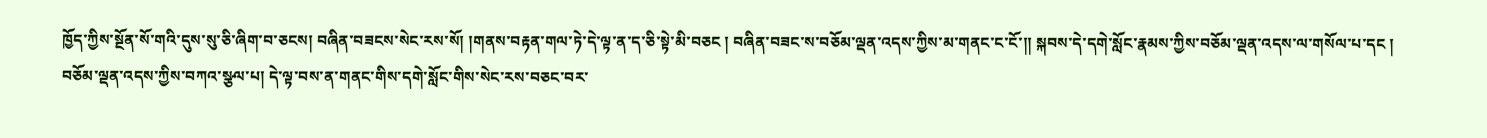ཁྱོད་ཀྱིས་སྔོན་སོ་གའི་དུས་སུ་ཅི་ཞིག་བ་ཅངས། བཞིན་བཟངས་སེང་རས་སོ། །གནས་བརྟན་གལ་ཏེ་དེ་ལྟ་ན་ད་ཅི་སྟེ་མི་བཅང ། བཞིན་བཟང་ས་བཅོམ་ལྡན་འདས་ཀྱིས་མ་གནང་ང་ངོ་།། སྐབས་དེ་དགེ་སློང་རྣམས་ཀྱིས་བཅོམ་ལྡན་འདས་ལ་གསོལ་པ་དང ། བཅོམ་ལྡན་འདས་ཀྱིས་བཀའ་སྩལ་པ། དེ་ལྟ་བས་ན་གནང་གིས་དགེ་སློང་གིས་སེང་རས་བཅང་བར་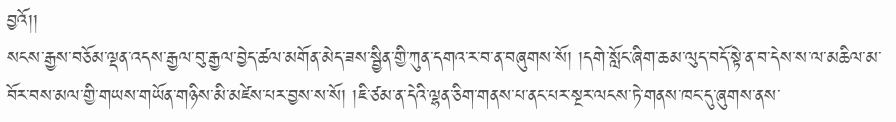བྱའོ།།
སངས་རྒྱས་བཅོམ་ལྡན་འདས་རྒྱལ་བུ་རྒྱལ་བྱེད་ཚལ་མགོན་མེད་ཟས་སྦྱིན་གྱི་ཀུན་དགའ་ར་བ་ན་བཞུགས་སོ། །དགེ་སློང་ཞིག་ཆམ་ལུད་བདོ་སྟེ་ན་བ་དེས་ས་ལ་མཆིལ་མ་བོར་བས་མལ་གྱི་གཡས་གཡོན་གཉིས་མི་མཛེས་པར་བྱས་ས་སོ། །ཇི་ཙམ་ན་དེའི་ལྷན་ཅིག་གནས་པ་ནང་པར་སྔར་ལངས་ཏེ་གནས་ཁང་དུ་ཞུགས་ནས་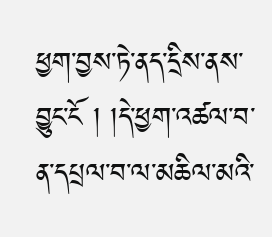ཕྱག་བྱས་ཏེ་ནད་དྲིས་ནས་བྱུང་ངོ ། །དེ་ཕྱག་འཚལ་བ་ན་དཔྲལ་བ་ལ་མཆིལ་མའི་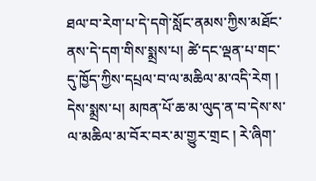ཐལ་བ་རེག་པ་དེ་དགེ་སློང་ནམས་ཀྱིས་མཐོང་ནས་དེ་དག་གིས་སྨྲས་པ། ཚེ་དང་ལྡན་པ་གང་དུ་ཁྱོད་ཀྱིས་དཔྲལ་བ་ལ་མཆིལ་མ་འདི་རེག ། དེས་སྨྲས་པ། མཁན་པོ་ཆ་མ་ལུད་ན་བ་དེས་ས་ལ་མཆིལ་མ་བོར་བར་མ་གྱུར་གྲང ། རེ་ཞིག་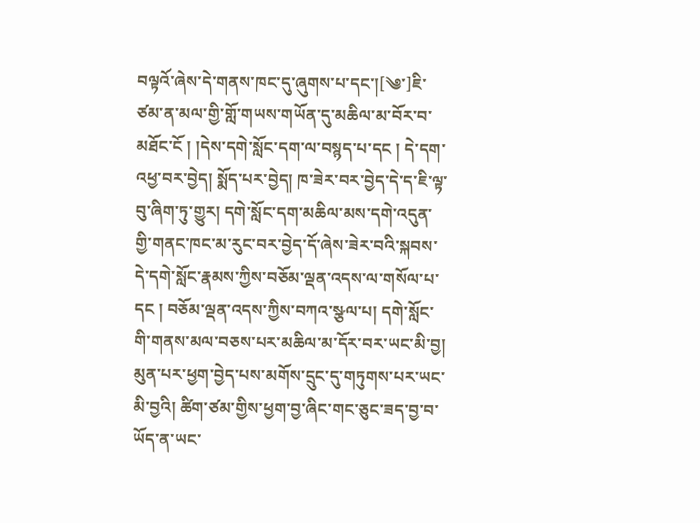བལྟའོ་ཞེས་དེ་གནས་ཁང་དུ་ཞུགས་པ་དང་།[༄་]ཇི་ཙམ་ན་མལ་གྱི་གློ་གཡས་གཡོན་དུ་མཆིལ་མ་བོར་བ་མཐོང་ངོ ། །དེས་དགེ་སློང་དག་ལ་བསྙད་པ་དང ། དེ་དག་འཕྱ་བར་བྱེད། སྨོད་པར་བྱེད། ཁ་ཟེར་བར་བྱེད་དེ་ད་ཇི་ལྟ་བུ་ཞིག་ཏུ་གྱུར། དགེ་སློང་དག་མཆིལ་མས་དགེ་འདུན་གྱི་གནང་ཁང་མ་རུང་བར་བྱེད་དོ་ཞེས་ཟེར་བའི་སྐབས་དེ་དགེ་སློང་རྣམས་ཀྱིས་བཅོམ་ལྡན་འདས་ལ་གསོལ་པ་དང ། བཅོམ་ལྡན་འདས་ཀྱིས་བཀའ་སྩལ་པ། དགེ་སློང་གི་གནས་མལ་བཅས་པར་མཆིལ་མ་དོར་བར་ཡང་མི་བྱ། མུན་པར་ཕྱག་བྱེད་པས་མགོས་དྲུང་དུ་གཏུགས་པར་ཡང་མི་བྱའི། ཚིག་ཙམ་གྱིས་ཕྱག་བྱ་ཞིང་གང་ཅུང་ཟད་བྱ་བ་ཡོད་ན་ཡང་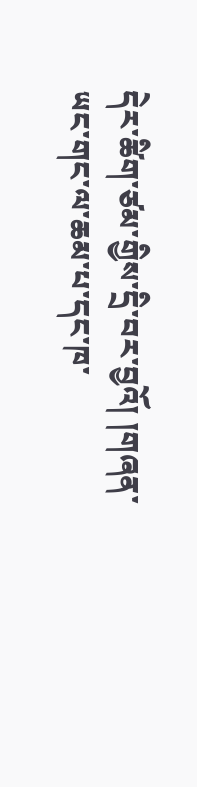དེར་ཚིག་ཙམ་གྱིས་དྲི་བར་བྱའོ། །གཞན་ཡང་གང་ལ་ཆམ་པ་དང་ཁ་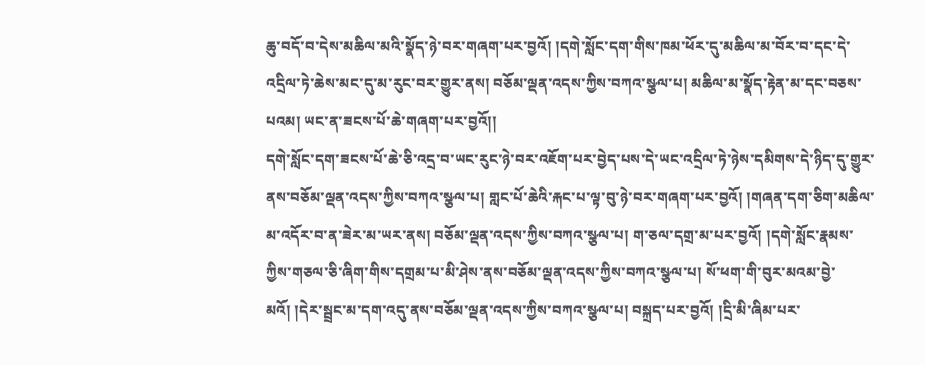ཆུ་བདོ་བ་དེས་མཆིལ་མའི་སྣོད་ཉེ་བར་གཞག་པར་བྱའོ། །དགེ་སློང་དག་གིས་ཁམ་ཕོར་དུ་མཆིལ་མ་བོར་བ་དང་དེ་འདྲིལ་ཏེ་ཆེས་མང་དུ་མ་རུང་བར་གྱུར་ནས། བཅོམ་ལྡན་འདས་ཀྱིས་བཀའ་སྩལ་པ། མཆིལ་མ་སྣོད་རྟེན་མ་དང་བཅས་པའམ། ཡང་ན་ཟངས་པོ་ཆེ་གཞག་པར་བྱའོ།།
དགེ་སློང་དག་ཟངས་པོ་ཆེ་ཅི་འདྲ་བ་ཡང་རུང་ཉེ་བར་འཇོག་པར་བྱེད་པས་དེ་ཡང་འདྲིལ་ཏེ་ཉེས་དམིགས་དེ་ཉིད་དུ་གྱུར་ནས་བཅོམ་ལྡན་འདས་ཀྱིས་བཀའ་སྩལ་པ། གླང་པོ་ཆེའི་རྐང་པ་ལྟ་བུ་ཉེ་བར་གཞག་པར་བྱའོ། །གཞན་དག་ཅིག་མཆིལ་མ་འདོར་བ་ན་ཟེར་མ་ཡར་ནས། བཅོམ་ལྡན་འདས་ཀྱིས་བཀའ་སྩལ་པ། ག་ཅལ་དགྲ་མ་པར་བྱའོ། །དགེ་སློང་རྣམས་ཀྱིས་གཅལ་ཅི་ཞིག་གིས་དགྲམ་པ་མི་ཤེས་ནས་བཅོམ་ལྡན་འདས་ཀྱིས་བཀའ་སྩལ་པ། སོ་ཕག་གི་བུར་མའམ་བྱེ་མའོ། །དེར་སྦྲང་མ་དག་འདུ་ནས་བཅོམ་ལྡན་འདས་ཀྱིས་བཀའ་སྩལ་པ། བསྐྲད་པར་བྱའོ། །དྲི་མི་ཞིམ་པར་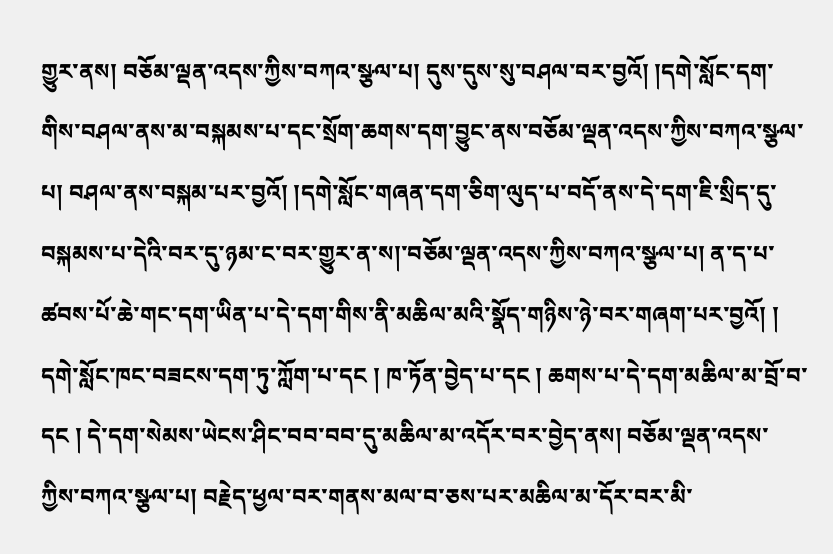གྱུར་ནས། བཅོམ་ལྡན་འདས་ཀྱིས་བཀའ་སྩལ་པ། དུས་དུས་སུ་བཤལ་བར་བྱའོ། །དགེ་སློང་དག་གིས་བཤལ་ནས་མ་བསྐམས་པ་དང་སྲོག་ཆགས་དག་བྱུང་ནས་བཅོམ་ལྡན་འདས་ཀྱིས་བཀའ་སྩལ་པ། བཤལ་ནས་བསྐམ་པར་བྱའོ། །དགེ་སློང་གཞན་དག་ཅིག་ལུད་པ་བདོ་ནས་དེ་དག་ཇི་སྲིད་དུ་བསྐམས་པ་དེའི་བར་དུ་ཉམ་ང་བར་གྱུར་ན་ས།་བཅོམ་ལྡན་འདས་ཀྱིས་བཀའ་སྩལ་པ། ན་ད་པ་ཚབས་པོ་ཆེ་གང་དག་ཡིན་པ་དེ་དག་གིས་ནི་མཆིལ་མའི་སྣོད་གཉིས་ཉེ་བར་གཞག་པར་བྱའོ། ། དགེ་སློང་ཁང་བཟངས་དག་ཏུ་ཀློག་པ་དང ། ཁ་ཏོན་བྱེད་པ་དང ། ཆགས་པ་དེ་དག་མཆིལ་མ་བྲོ་བ་དང ། དེ་དག་སེམས་ཡེངས་ཤིང་བབ་བབ་དུ་མཆིལ་མ་འདོར་བར་བྱེད་ནས། བཅོམ་ལྡན་འདས་ཀྱིས་བཀའ་སྩལ་པ། བརྗེད་ཕྱལ་བར་གནས་མལ་བ་ཅས་པར་མཆིལ་མ་དོར་བར་མི་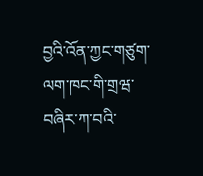བྱའི་འོན་ཀྱང་གཙུག་ལག་ཁང་གི་གྲཝ་བཞིར་ཀ་བའི་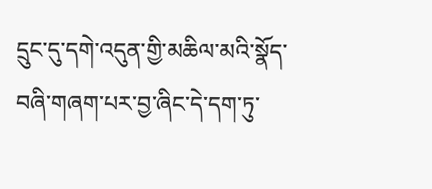དྲུང་དུ་དགེ་འདུན་གྱི་མཆིལ་མའི་སྣོད་བཞི་གཞག་པར་བྱ་ཞིང་དེ་དག་ཏུ་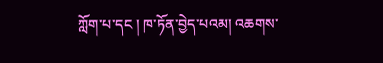ཀློག་པ་དང ། ཁ་ཏོན་བྱེད་པའམ། འཆགས་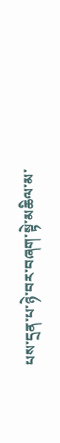པས་དྲན་པ་ཉེ་བར་བཞག་སྟེ་མཆིལ་མ་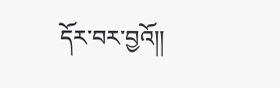དོར་བར་བྱའོ།།